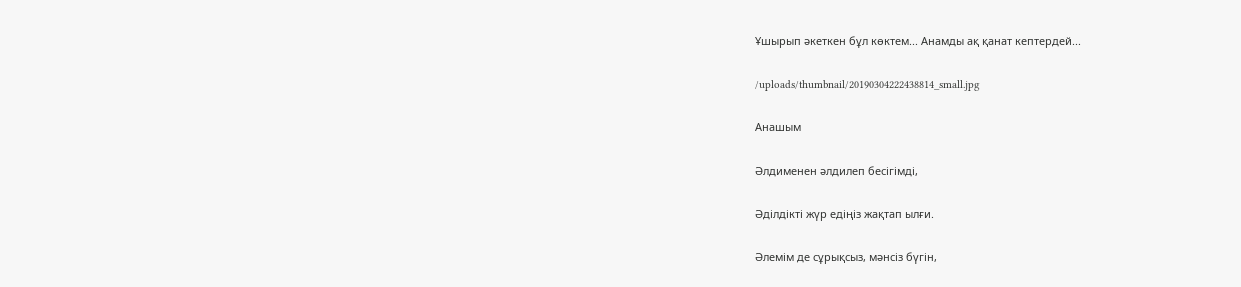Ұшырып әкеткен бұл көктем... Анамды ақ қанат кептердей...

/uploads/thumbnail/20190304222438814_small.jpg

Анашым

Әлдименен әлдилеп бесігімді,

Әділдікті жүр едіңіз жақтап ылғи.

Әлемім де сұрықсыз, мәнсіз бүгін,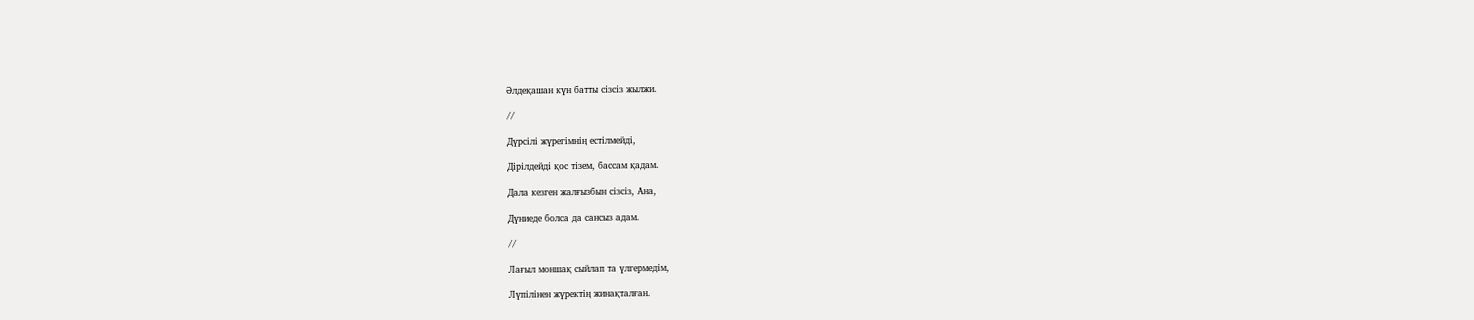Әлдеқашан күн батты сізсіз жылжи.

//

Дүрсілі жүрегімнің естілмейді,

Дірілдейді қос тізем, бассам қадам.

Дала кезген жалғызбын сізсіз, Ана,

Дүниеде болса да сансыз адам.

//

Лағыл моншақ сыйлап та үлгермедім,

Лүпілінен жүректің жинақталған.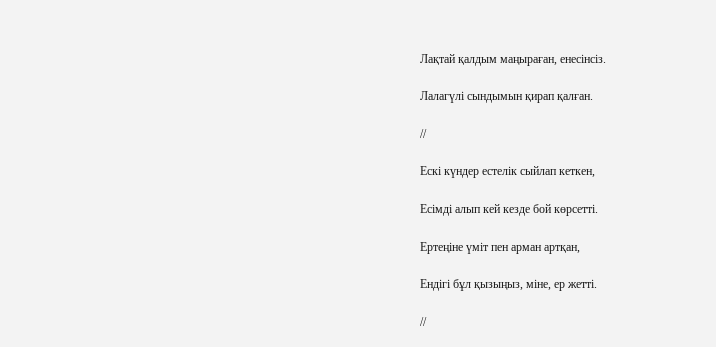Лақтай қалдым маңыраған, енесінсіз.

Лалагүлі сындымын қирап қалған.

//

Ескі күндер естелік сыйлап кеткен,

Есімді алып кей кезде бой көрсетті.

Ертеңіне үміт пен арман артқан,

Ендігі бұл қызыңыз, міне, ер жетті.

//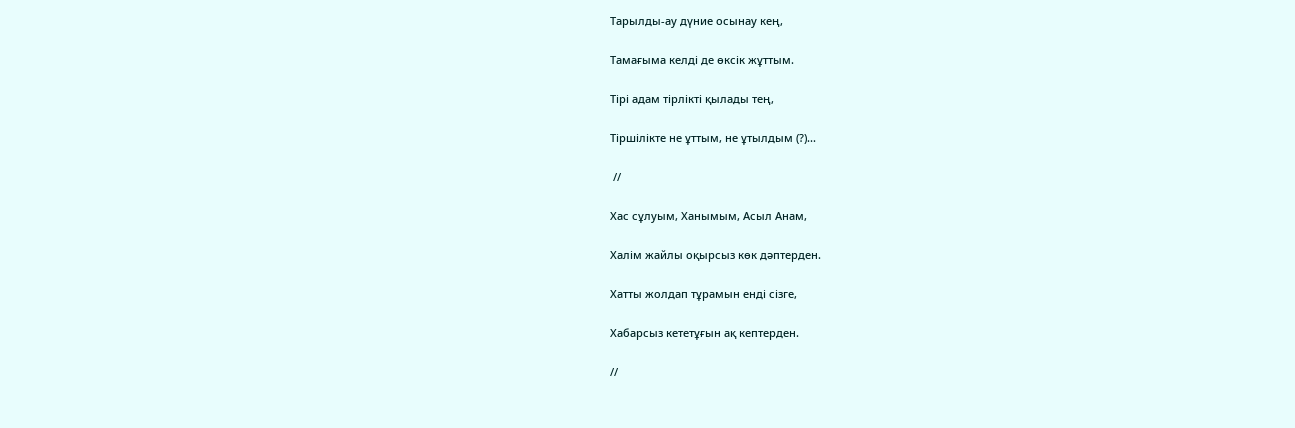Тарылды-ау дүние осынау кең,

Тамағыма келді де өксік жұттым.

Тірі адам тірлікті қылады тең,

Тіршілікте не ұттым, не ұтылдым (?)...

 //

Хас сұлуым, Ханымым, Асыл Анам,

Халім жайлы оқырсыз көк дәптерден.

Хатты жолдап тұрамын енді сізге,

Хабарсыз кететұғын ақ кептерден.

//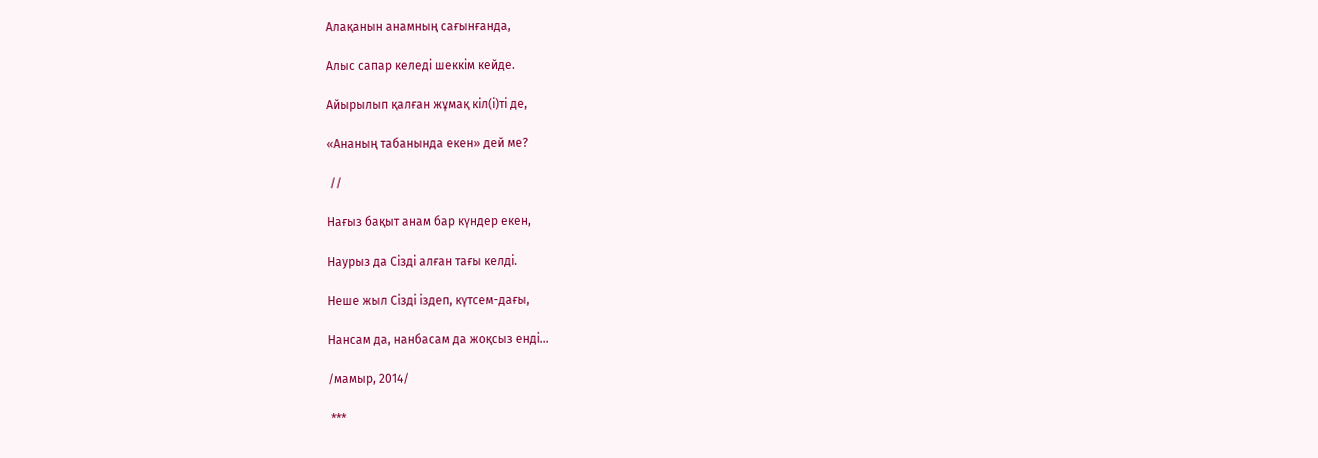Алақанын анамның сағынғанда,

Алыс сапар келеді шеккім кейде.

Айырылып қалған жұмақ кіл(і)ті де,

«Ананың табанында екен» дей ме?

 //

Нағыз бақыт анам бар күндер екен,

Наурыз да Сізді алған тағы келді.

Неше жыл Сізді іздеп, күтсем-дағы,

Нансам да, нанбасам да жоқсыз енді...

/мамыр, 2014/

 ***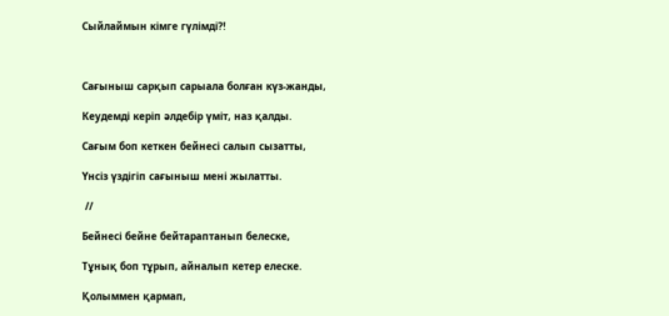Сыйлаймын кімге гүлімді?!



Сағыныш сарқып сарыала болған күз-жанды,

Кеудемді керіп әлдебір үміт, наз қалды.

Сағым боп кеткен бейнесі салып сызатты,

Үнсіз үздігіп сағыныш мені жылатты.

 //

Бейнесі бейне бейтараптанып белеске,

Тұнық боп тұрып, айналып кетер елеске.

Қолыммен қармап,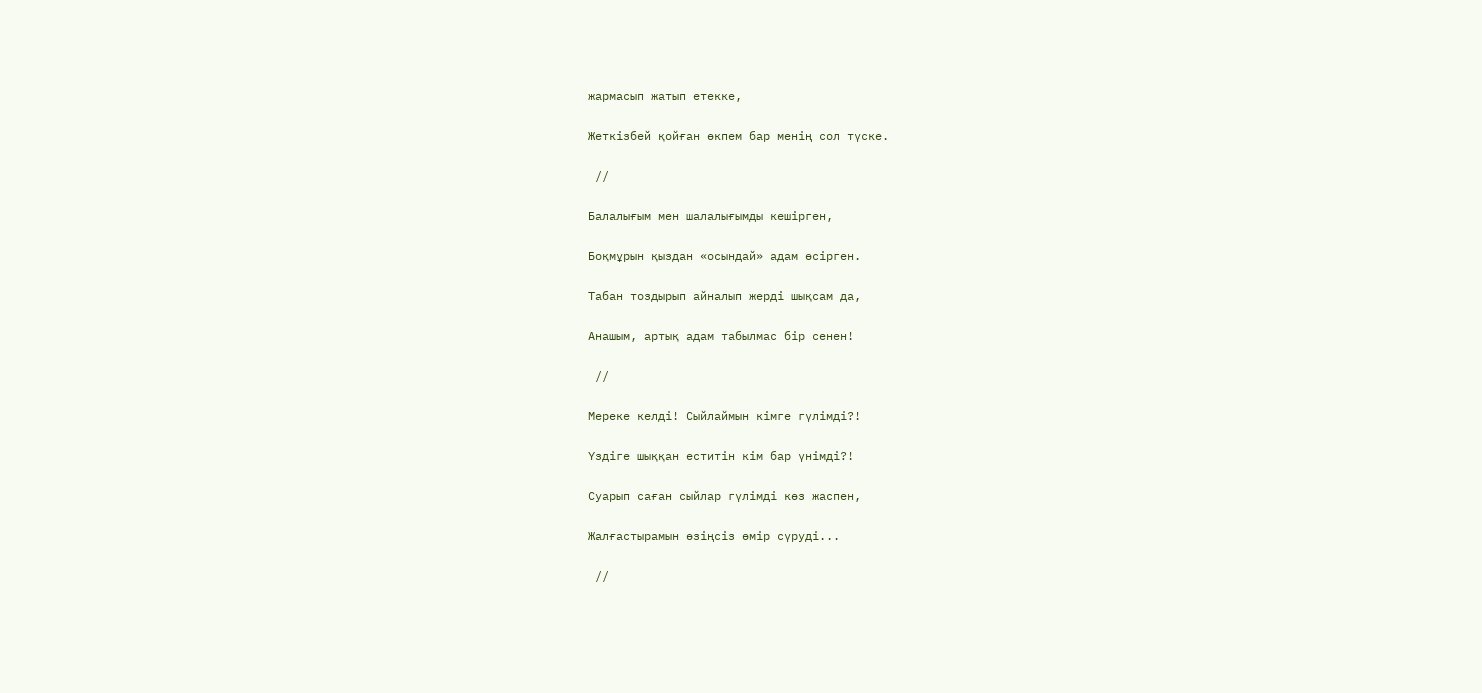жармасып жатып етекке,

Жеткізбей қойған өкпем бар менің сол түске.

 //

Балалығым мен шалалығымды кешірген,

Боқмұрын қыздан «осындай» адам өсірген.

Табан тоздырып айналып жерді шықсам да,

Анашым, артық адам табылмас бір сенен!

 //

Мереке келді! Сыйлаймын кімге гүлімді?!

Үздіге шыққан еститін кім бар үнімді?!

Суарып саған сыйлар гүлімді көз жаспен,

Жалғастырамын өзіңсіз өмір сүруді...

 //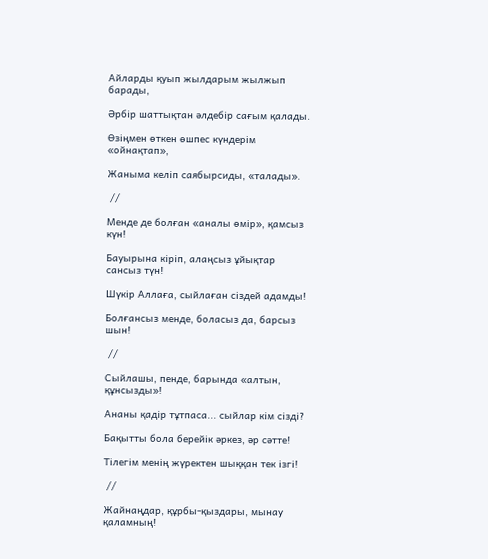Айларды қуып жылдарым жылжып барады,

Әрбір шаттықтан әлдебір сағым қалады.

Өзіңмен өткен өшпес күндерім «ойнақтап»,

Жаныма келіп саябырсиды, «талады».

 //

Менде де болған «аналы өмір», қамсыз күн!

Бауырына кіріп, алаңсыз ұйықтар сансыз түн!

Шүкір Аллаға, сыйлаған сіздей адамды!

Болғансыз менде, боласыз да, барсыз шын!

 //

Сыйлашы, пенде, барында «алтын, құнсызды»!

Ананы қадір тұтпаса... сыйлар кім сізді?

Бақытты бола берейік әркез, әр сәтте!

Тілегім менің жүректен шыққан тек ізгі!

 //

Жайнаңдар, құрбы-қыздары, мынау қаламның!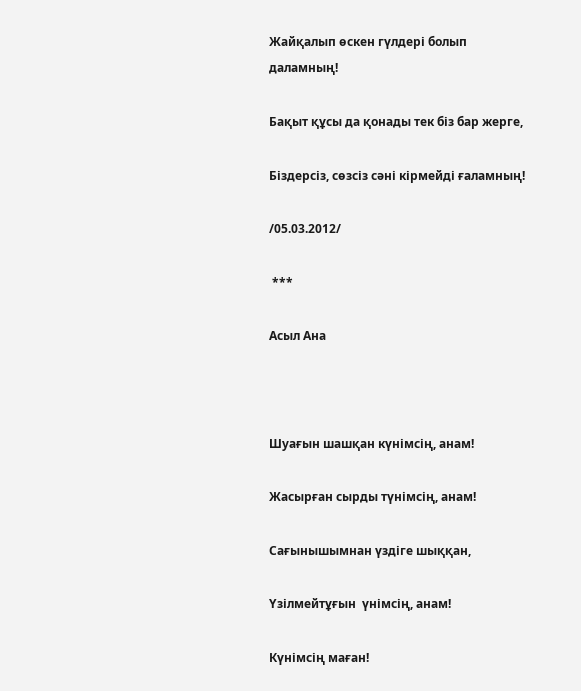Жайқалып өскен гүлдері болып даламның!

Бақыт құсы да қонады тек біз бар жерге,

Біздерсіз, сөзсіз сәні кірмейді ғаламның!

/05.03.2012/

 ***

Асыл Ана



Шуағын шашқан күнімсің, анам!

Жасырған сырды түнімсің, анам!

Сағынышымнан үздіге шыққан,

Үзілмейтұғын  үнімсің, анам!

Күнімсің маған!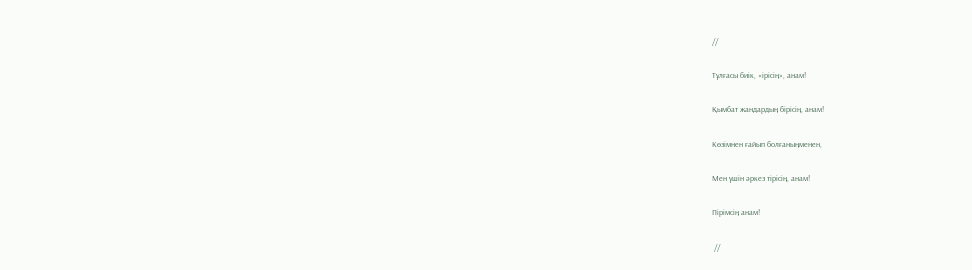//

Тұлғасы биік, «ірісің», анам!

Қымбат жандардың бірісің, анам!

Көзімнен ғайып болғaныңменен,

Мен үшін әркез тірісің, анам!

Пірімсің анам!

 //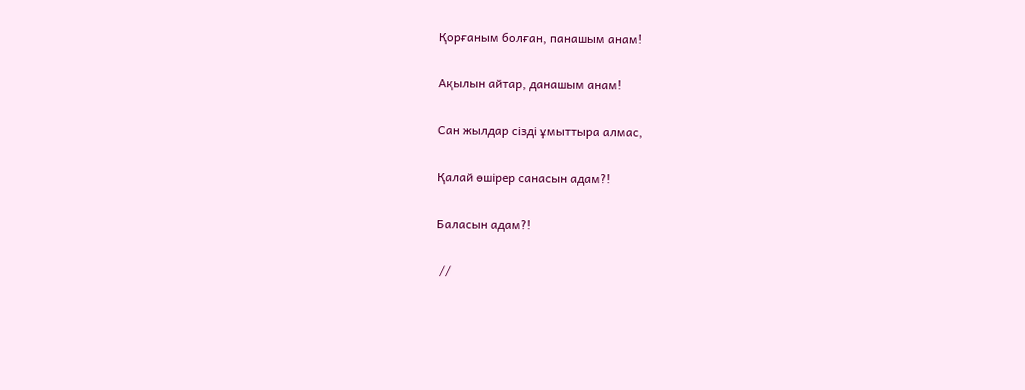Қорғаным болған, панашым анам!

Ақылын айтар, данашым анам!

Сан жылдар сізді ұмыттыра алмас,

Қалай өшірер санасын адам?!

Баласын адам?!

 //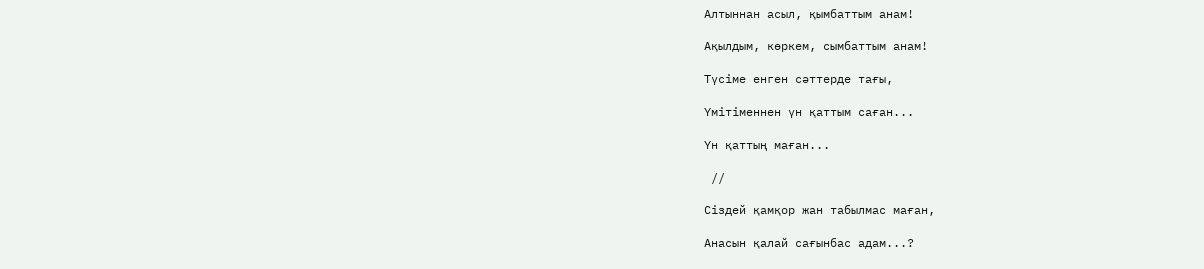Алтыннан асыл, қымбаттым анам!

Ақылдым, көркем, сымбаттым анам!

Түсіме енген сәттерде тағы,

Үмітіменнен үн қаттым саған...

Үн қаттың маған...

 //

Сіздей қамқор жан табылмас маған,

Анасын қалай сағынбас адам...?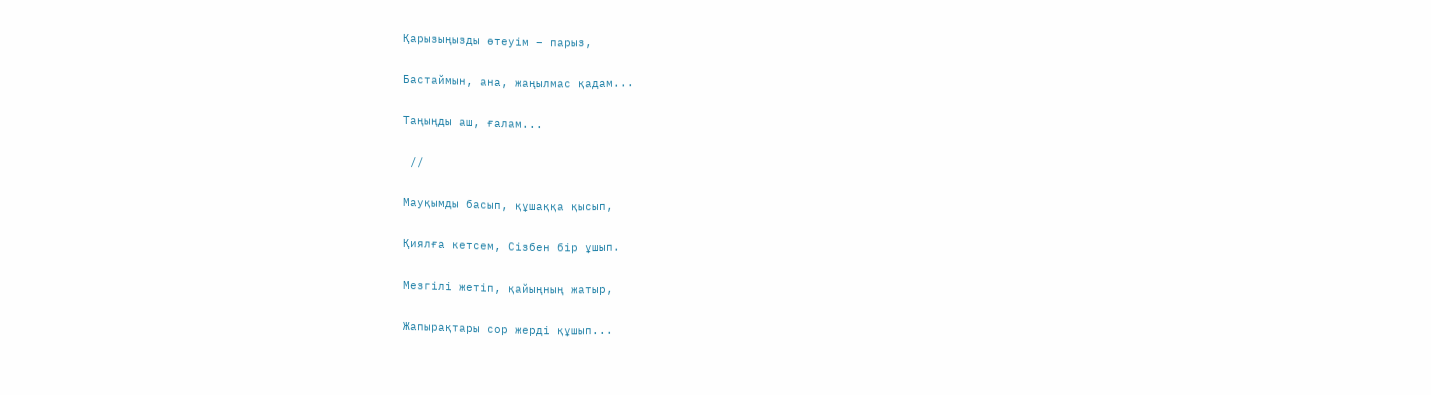Қарызыңызды өтеуім – парыз,

Бастаймын, ана, жаңылмас қадам...

Таңыңды аш, ғалам...

 //

Мауқымды басып, құшаққа қысып,

Қиялға кетсем, Сізбен бір ұшып.

Мезгілі жетіп, қайыңның жатыр,

Жапырақтары сор жерді құшып...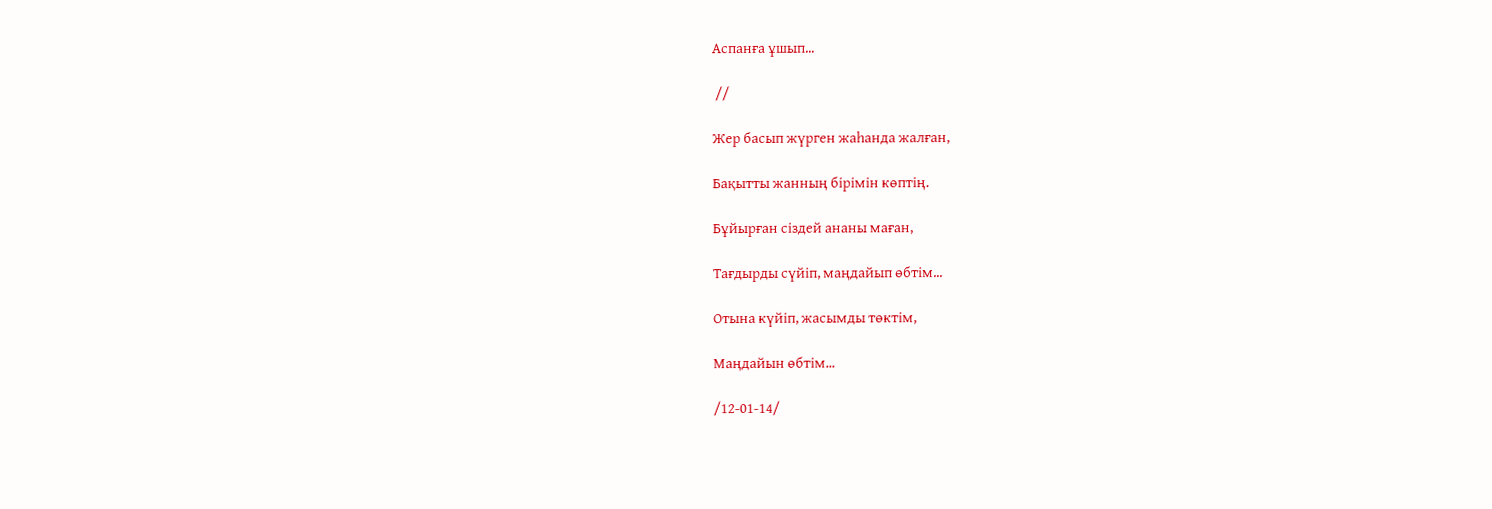Аспанға ұшып...

 //

Жер басып жүрген жаһанда жалған,

Бақытты жанның бірімін көптің.

Бұйырған сіздей ананы маған,

Тағдырды сүйіп, маңдайып өбтім...

Отына күйіп, жасымды төктім,

Маңдайын өбтім...

/12-01-14/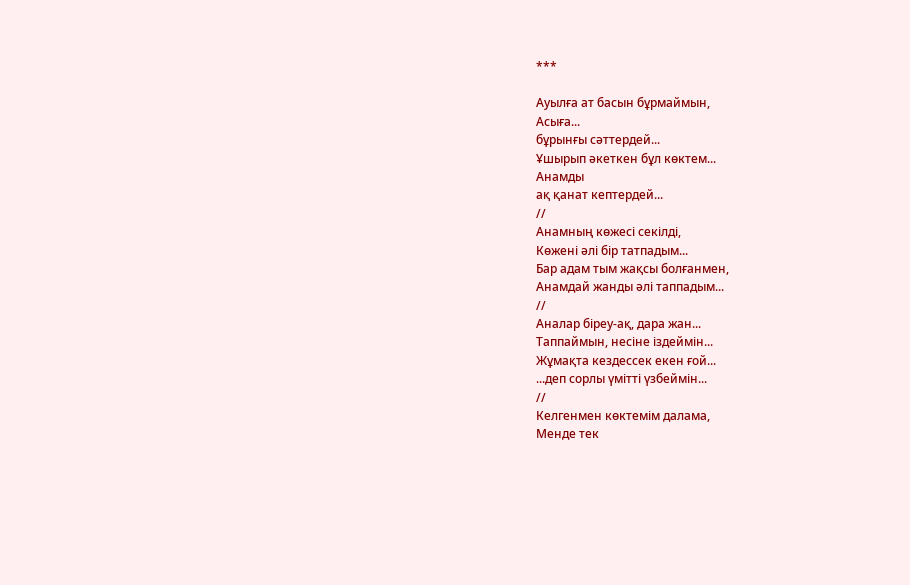***

Ауылға ат басын бұрмаймын,
Асыға...
бұрынғы сәттердей...
Ұшырып әкеткен бұл көктем...
Анамды
ақ қанат кептердей...
//
Анамның көжесі секілді,
Көжені әлі бір татпадым...
Бар адам тым жақсы болғанмен,
Анамдай жанды әлі таппадым...
//
Аналар біреу-ақ, дара жан...
Таппаймын, несіне іздеймін...
Жұмақта кездессек екен ғой...
...деп сорлы үмітті үзбеймін...
//
Келгенмен көктемім далама,
Менде тек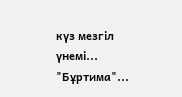күз мезгіл үнемі...
"Бұртима"...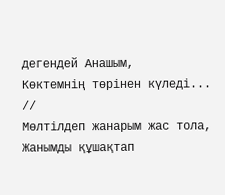дегендей Анашым,
Көктемнің төрінен күледі...
//
Мөлтілдеп жанарым жас тола,
Жанымды құшақтап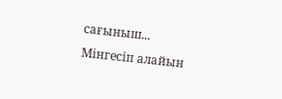сағыныш...
Мінгесіп алайын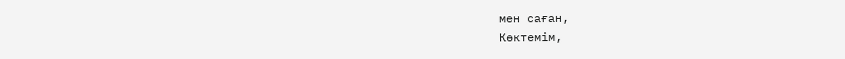мен саған,
Көктемім,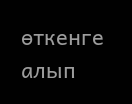өткенге алып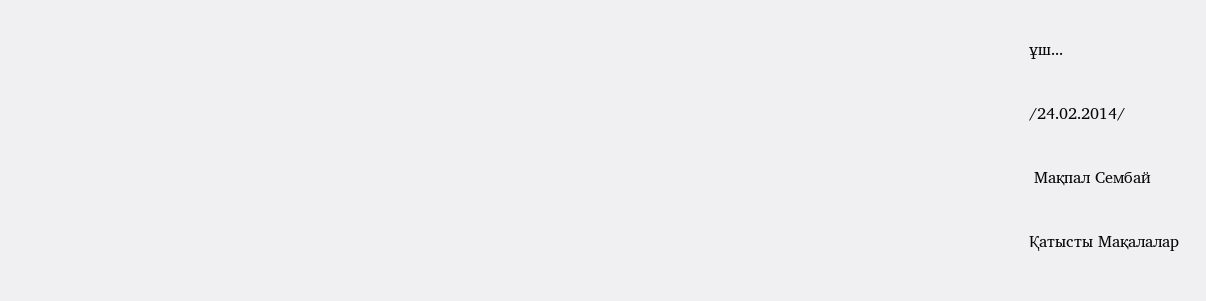ұш...

/24.02.2014/

 Мақпал Сембай

Қатысты Мақалалар